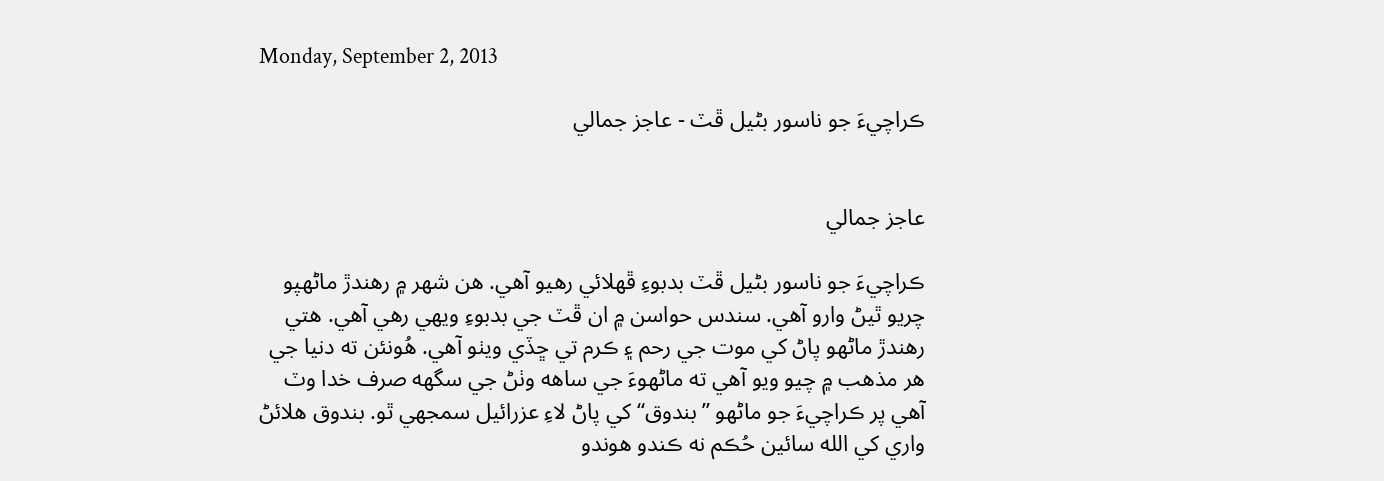Monday, September 2, 2013

ڪراچيءَ جو ناسور بڻيل ڦٽ - عاجز جمالي


عاجز جمالي

ڪراچيءَ جو ناسور بڻيل ڦٽ بدبوءِ ڦهلائي رهيو آهي. هن شهر ۾ رهندڙ ماڻهپو چريو ٿيڻ وارو آهي. سندس حواسن ۾ ان ڦٽ جي بدبوءِ ويهي رهي آهي. هتي رهندڙ ماڻهو پاڻ کي موت جي رحم ۽ ڪرم تي ڇڏي ويٺو آهي. هُونئن ته دنيا جي هر مذهب ۾ چيو ويو آهي ته ماڻهوءَ جي ساهه وٺڻ جي سگهه صرف خدا وٽ آهي پر ڪراچيءَ جو ماڻهو ”بندوق“ کي پاڻ لاءِ عزرائيل سمجهي ٿو. بندوق هلائڻ واري کي الله سائين حُڪم نه ڪندو هوندو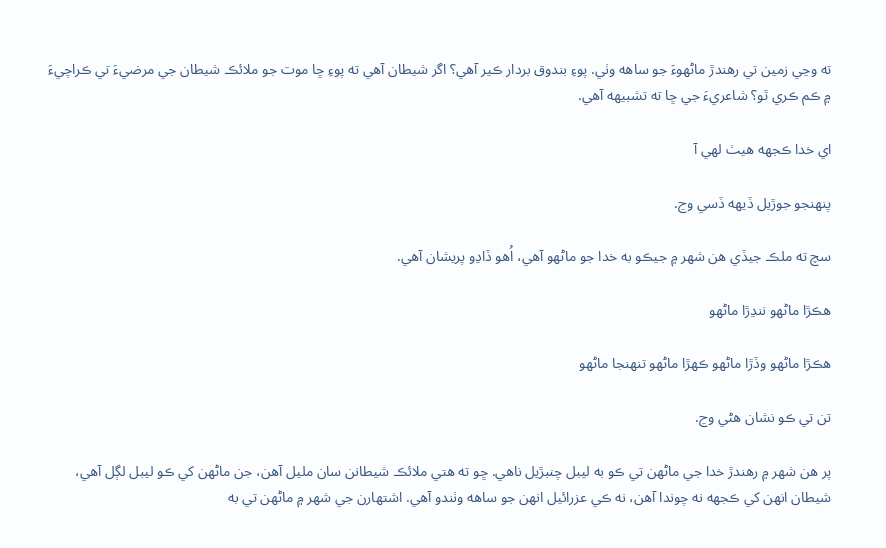ته وڃي زمين تي رهندڙ ماڻهوءَ جو ساهه وٺي. پوءِ بندوق بردار ڪير آهي؟ اگر شيطان آهي ته پوءِ ڇا موت جو ملائڪ شيطان جي مرضيءَ تي ڪراچيءَ ۾ ڪم ڪري ٿو؟ شاعريءَ جي ڇا ته تشبيهه آهي.

اي خدا ڪجهه هيٺ لهي آ

پنهنجو جوڙيل ڏيهه ڏسي وڃ.

سچ ته ملڪ جيڏي هن شهر ۾ جيڪو به خدا جو ماڻهو آهي، اُهو ڏاڍو پريشان آهي.

هڪڙا ماڻهو ننڍڙا ماڻهو

هڪڙا ماڻهو وڏڙا ماڻهو ڪهڙا ماڻهو تنهنجا ماڻهو

تن تي ڪو نشان هڻي وڃ.

پر هن شهر ۾ رهندڙ خدا جي ماڻهن تي ڪو به ليبل چنبڙيل ناهي. ڇو ته هتي ملائڪ شيطانن سان مليل آهن، جن ماڻهن کي ڪو ليبل لڳل آهي، شيطان انهن کي ڪجهه نه چوندا آهن، نه ڪي عزرائيل انهن جو ساهه وٺندو آهي. اشتهارن جي شهر ۾ ماڻهن تي به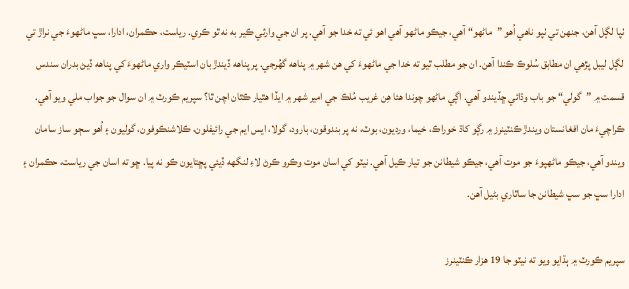ٺپا لڳل آهن، جنهن تي ٺپو ناهي اُهو ”ماڻهو“ آهي، جيڪو ماڻهو آهي اهو ئي ته خدا جو آهي. پر ان جي وارثي ڪير به نه ٿو ڪري. رياست، حڪمران، ادارا، سڀ ماڻهوءَ جي نراڙ تي لڳل ليبل پڙهي ان مطابق سُلوڪ ڪندا آهن. ان جو مطلب ٿيو ته خدا جي ماڻهوءَ کي هن شهر ۾ پناهه گهُرجي. پر پناهه ڏيندڙ بان اسٽيڪر واري ماڻهوءَ کي پناهه ڏيڻ بدران سندس قسمت ۾ ”گولي“ جو باب وڌائي ڇڏيندو آهي. اڳي ماڻهو چوندا هئا هِن غريب مُلڪ جي امير شهر ۾ ايڏا هٿيار ڪٿان اچن ٿا؟ سپريم ڪورٽ ۾ ان سوال جو جواب ملي ويو آهي. ڪراچيءَ مان افغانستان ويندڙ ڪنٽينرز ۾ رڳو کاڌ خوراڪ، خيما، ورديون، بوٽ، نه پر بندوقون، بارود، گولا، ايس ايم جي رائيفلون، ڪلاشنڪوفون، گوليون ۽ اُهو سڄو ساز سامان ويندو آهي، جيڪو ماڻهپوءَ جو موت آهي، جيڪو شيطانن جو تيار ڪيل آهي. نيٽو کي اسان موت وڪرو ڪرڻ لاءِ لنگهه ڏيئي پڇتايون ڪو نه پيا. ڇو ته اسان جي رياست، حڪمران ۽ ادارا سڀ جو سڀ شيطانن جا ساٿاري بڻيل آهن.

سپريم ڪورٽ ۾ ٻڌايو ويو ته نيٽو جا 19 هزار ڪنٽينرز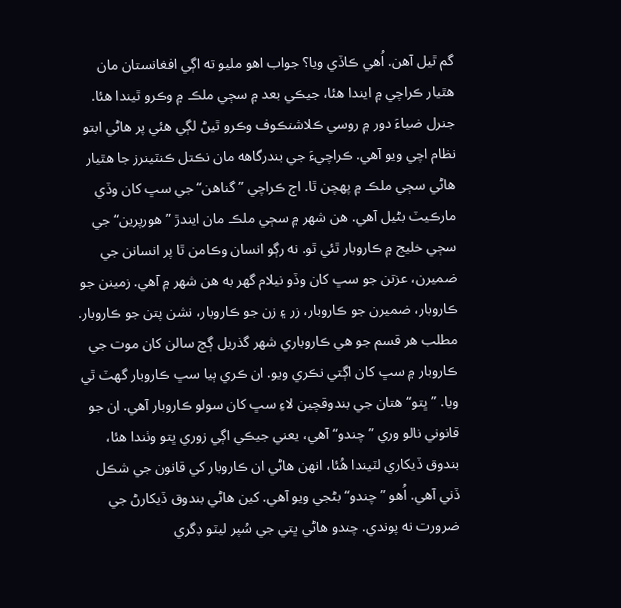گم ٿيل آهن. اُهي ڪاڏي ويا؟ جواب اهو مليو ته اڳي افغانستان مان هٿيار ڪراچي ۾ ايندا هئا، جيڪي بعد ۾ سڄي ملڪ ۾ وڪرو ٿيندا هئا. جنرل ضياءَ دور ۾ روسي ڪلاشنڪوف وڪرو ٿيڻ لڳي هئي پر هاڻي ابتو نظام اچي ويو آهي. ڪراچيءَ جي بندرگاهه مان نڪتل ڪنٽينرز جا هٿيار هاڻي سڄي ملڪ ۾ پهچن ٿا. اڄ ڪراچي ”گناهن“ جي سڀ کان وڏي مارڪيٽ بڻيل آهي. هن شهر ۾ سڄي ملڪ مان ايندڙ ”هورپرين“ جي سڄي خليج ۾ ڪاروبار ٿئي ٿو. نه رڳو انسان وڪامن ٿا پر انسانن جي ضميرن، عزتن جو سڀ کان وڏو نيلام گهر به هن شهر ۾ آهي. زمينن جو ڪاروبار، ضميرن جو ڪاروبار، زر ۽ زن جو ڪاروبار، نشن پتن جو ڪاروبار. مطلب هر قسم جو هي ڪاروباري شهر گذريل ڳچ سالن کان موت جي ڪاروبار ۾ سڀ کان اڳتي نڪري ويو. ان ڪري ٻيا سڀ ڪاروبار گهٽ ٿي ويا. ”ڀتو“ هتان جي بندوقچين لاءِ سڀ کان سولو ڪاروبار آهي. ان جو قانوني نالو وري ”چندو“ آهي، يعني جيڪي اڳي زوري ڀتو وٺندا هئا، بندوق ڏيکاري لٽيندا هُئا، انهن هاڻي ان ڪاروبار کي قانون جي شڪل ڏني آهي. اُهو ”چندو“ بڻجي ويو آهي. کين هاڻي بندوق ڏيکارڻ جي ضرورت نه پوندي. چندو هاڻي ڀتي جي سُپر ليٽو ڊگري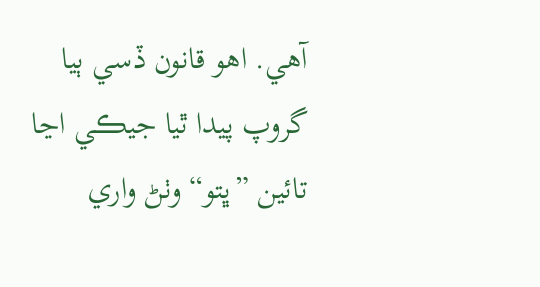آهي. اهو قانون ڏسي ٻيا گروپ پيدا ٿيا جيڪي اڃا تائين ”ڀتو“ وٺڻ واري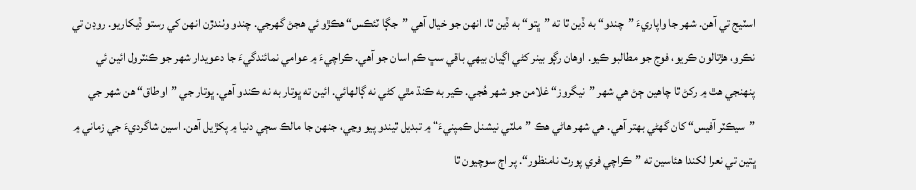اسٽيج تي آهن. شهر جا واپاريءَ ”چندو“ به ڏين ٿا ته ”ڀتو“ به ڏين ٿا. انهن جو خيال آهي ”جڳا ٽئڪس“ هڪڙو ئي هجڻ گهرجي. چندو وٺندڙن انهن کي رستو ڏيکاريو. روڊن تي نڪرو، هڙتالون ڪريو، فوج جو مطالبو ڪيو. اوهان رڳو بينر کڻي اڳيان بيهي باقي سڀ ڪم اسان جو آهي. ڪراچيءَ ۾ عوامي نمائندگيءَ جا دعويدار شهر جو ڪنٽرول ائين ئي پنهنجي هٿ ۾ رکڻ ٿا چاهين ڄڻ هي شهر ”نيگروز“ غلامن جو شهر هُجي. ڪير به ڪنڌ مٿي کڻي نه ڳالهائي. ائين ته ڀوتار به نه ڪندو آهي. ڀوتار جي ”اوطاق“ هن شهر جي ”سيڪٽر آفيس“ کان گهڻي بهتر آهي. هي شهر هاڻي هڪ ”ملٽي نيشنل ڪمپنيءَ“ ۾ تبديل ٿيندو پيو وڃي، جنهن جا مالڪ سڄي دنيا ۾ پکڙيل آهن. اسين شاگرديءَ جي زماني ۾ ڀتين تي نعرا لکندا هئاسين ته ”ڪراچي فري پورٽ نامنظور“. پر اڄ سوچيون ٿا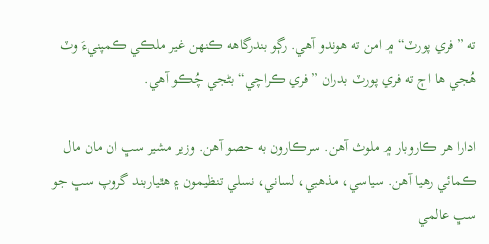ته ”فري پورٽ“ ۾ امن ته هوندو آهي. رڳو بندرگاهه ڪنهن غير ملڪي ڪمپنيءَ وٽ هُجي ها اڄ ته فري پورٽ بدران ”فري ڪراچي“ بڻجي چُڪو آهي.

ادارا هر ڪاروبار ۾ ملوث آهن. سرڪارون به حصو آهن. وزير مشير سڀ ان مان مال ڪمائي رهيا آهن. سياسي، مذهبي، لساني، نسلي تنظيمون ۽ هٿياربند گروپ سڀ جو سڀ عالمي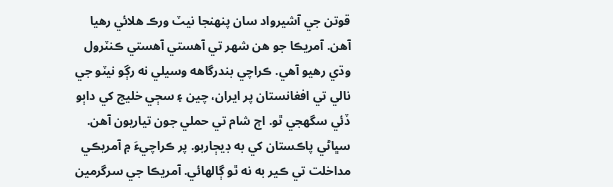قوتن جي آشيرواد سان پنهنجا نيٽ ورڪ هلائي رهيا آهن. آمريڪا جو هن شهر تي آهستي آهستي ڪنٽرول وڌي رهيو آهي. ڪراچي بندرگاهه وسيلي نه رڳو نيٽو جي نالي تي افغانستان پر ايران، چين ۽ سڄي خليج کي داٻو ڏئي سگهجي ٿو. اڄ شام تي حملي جون تياريون آهن. سڀاڻي پاڪستان کي به ڊيڄاربو. پر ڪراچيءَ ۾ آمريڪي مداخلت تي ڪير به نه ٿو ڳالهائي. آمريڪا جي سرگرمين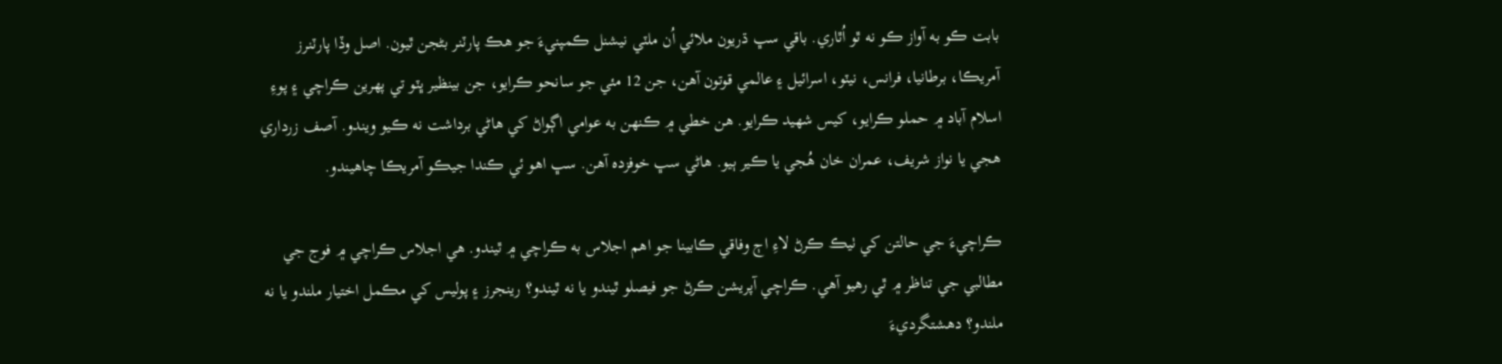بابت ڪو به آواز ڪو نه ٿو اُٿاري. باقي سڀ ڌريون ملائي اُن ملٽي نيشنل ڪمپنيءَ جو هڪ پارٽنر بڻجن ٿيون. اصل وڏا پارٽنرز آمريڪا، برطانيا، فرانس، نيٽو، اسرائيل ۽ عالمي قوتون آهن، جن 12 مئي جو سانحو ڪرايو، جن بينظير ڀٽو تي پهرين ڪراچي ۽ پوءِ اسلام آباد ۾ حملو ڪرايو، کيس شهيد ڪرايو. هن خطي ۾ ڪنهن به عوامي اڳواڻ کي هاڻي برداشت نه ڪيو ويندو. آصف زرداري هجي يا نواز شريف، عمران خان هُجي يا ڪير ٻيو. هاڻي سڀ خوفزده آهن. سڀ اهو ئي ڪندا جيڪو آمريڪا چاهيندو.

ڪراچيءَ جي حالتن کي ٺيڪ ڪرڻ لاءِ اڄ وفاقي ڪابينا جو اهم اجلاس به ڪراچي ۾ ٿيندو. هي اجلاس ڪراچي ۾ فوج جي مطالبي جي تناظر ۾ ٿي رهيو آهي. ڪراچي آپريشن ڪرڻ جو فيصلو ٿيندو يا نه ٿيندو؟ رينجرز ۽ پوليس کي مڪمل اختيار ملندو يا نه ملندو؟ دهشتگرديءَ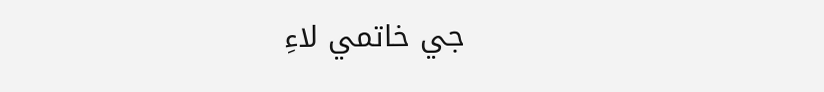جي خاتمي لاءِ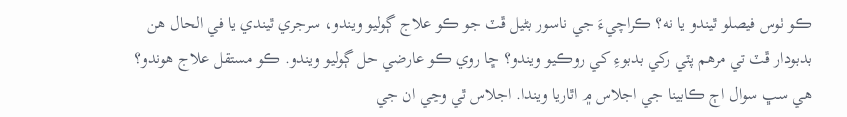ڪو ٺوس فيصلو ٿيندو يا نه؟ ڪراچيءَ جي ناسور بڻيل ڦٽ جو ڪو علاج ڳوليو ويندو، سرجري ٿيندي يا في الحال هن بدبودار ڦٽ تي مرهم پٽي رکي بدبوءِ کي روڪيو ويندو؟ ڇا روي ڪو عارضي حل ڳوليو ويندو. ڪو مستقل علاج هوندو؟ هي سڀ سوال اڄ ڪابينا جي اجلاس ۾ اٿاريا ويندا. اجلاس ٿي وڃي ان جي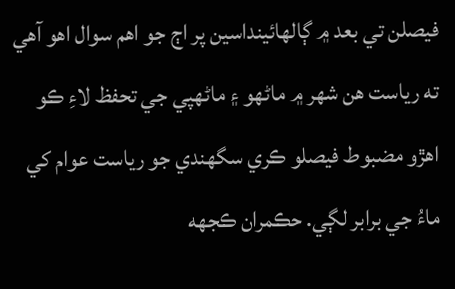فيصلن تي بعد ۾ ڳالهائينداسين پر اڄ جو اهم سوال اهو آهي ته رياست هن شهر ۾ ماڻهو ۽ ماڻهپي جي تحفظ لاءِ ڪو اهڙو مضبوط فيصلو ڪري سگهندي جو رياست عوام کي ماءُ جي برابر لڳي. حڪمران ڪجهه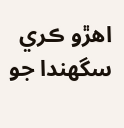اهڙو ڪري سگهندا جو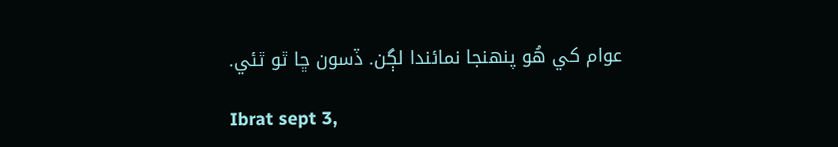عوام کي هُو پنهنجا نمائندا لڳن. ڏسون ڇا ٿو ٿئي.

Ibrat sept 3,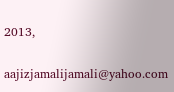2013,

aajizjamalijamali@yahoo.com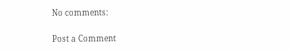No comments:

Post a Comment